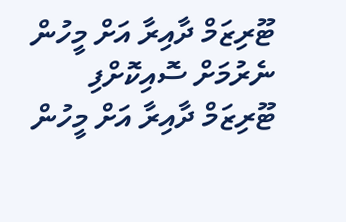ޓޫރިޒަމް ދާއިރާ އަށް މީހުން ނެރުމަށް ސޮއިކޮށްފި
ޓޫރިޒަމް ދާއިރާ އަށް މީހުން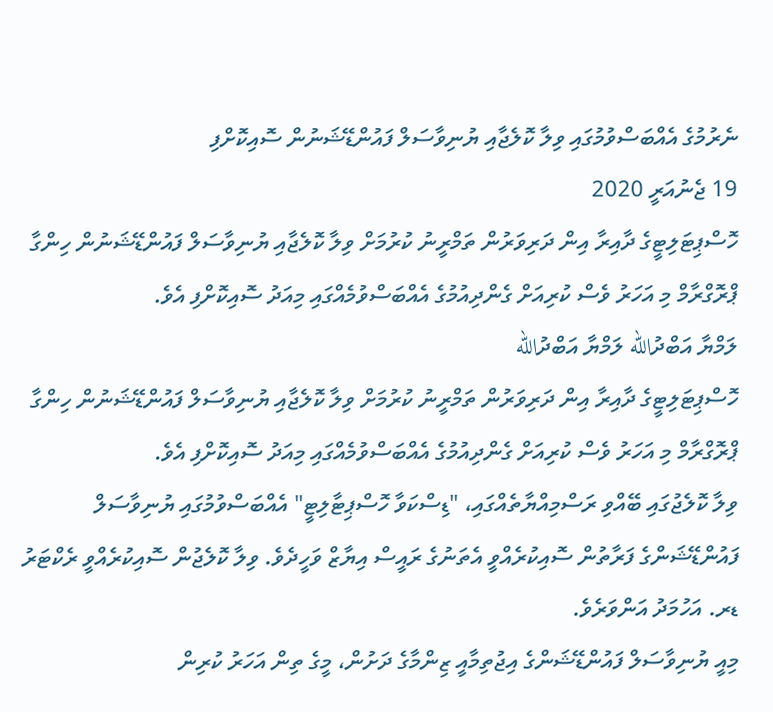ނެރުމުގެ އެއްބަސްވުމުގައި ވިލާ ކޮލެޖާއި ޔުނިވާސަލް ފައުންޑޭޝަނުން ސޮއިކޮށްފި
19 ޖެނުއަރީ 2020
ހޮސްޕިޓަލިޓީގެ ދާއިރާ އިން ދަރިވަރުން ތަމްރީނު ކުރުމަށް ވިލާ ކޮލެޖާއި ޔުނިވާސަލް ފައުންޑޭޝަނުން ހިންގާ ޕްރޮގްރާމް މި އަހަރު ވެސް ކުރިއަށް ގެންދިއުމުގެ އެއްބަސްވުމެއްގައި މިއަދު ސޮއިކޮށްފި އެވެ.
ލަމްޔާ އަބްދުالله ލަމްޔާ އަބްދުالله
ހޮސްޕިޓަލިޓީގެ ދާއިރާ އިން ދަރިވަރުން ތަމްރީނު ކުރުމަށް ވިލާ ކޮލެޖާއި ޔުނިވާސަލް ފައުންޑޭޝަނުން ހިންގާ ޕްރޮގްރާމް މި އަހަރު ވެސް ކުރިއަށް ގެންދިއުމުގެ އެއްބަސްވުމެއްގައި މިއަދު ސޮއިކޮށްފި އެވެ.
ވިލާ ކޮލެޖުގައި ބޭއްވި ރަސްމިއްޔާތެއްގައި، "ޑިސްކަވާ ހޮސްޕިޓާލިޓީ" އެއްބަސްވުމުގައި ޔުނިވާސަލް ފައުންޑޭޝަންގެ ފަރާތުން ސޮއިކުރެއްވީ އެތަނުގެ ރައީސް އިޔާޒް ވަހީދެވެ. ވިލާ ކޮލެޖުން ސޮއިކުރެއްވީ ރެކްޓަރު ޑރ. އަހުމަދު އަންވަރެވެ.
މިއީ ޔުނިވާސަލް ފައުންޑޭޝަންގެ އިޖުތިމާއީ ޒިންމާގެ ދަށުން، މީގެ ތިން އަހަރު ކުރިން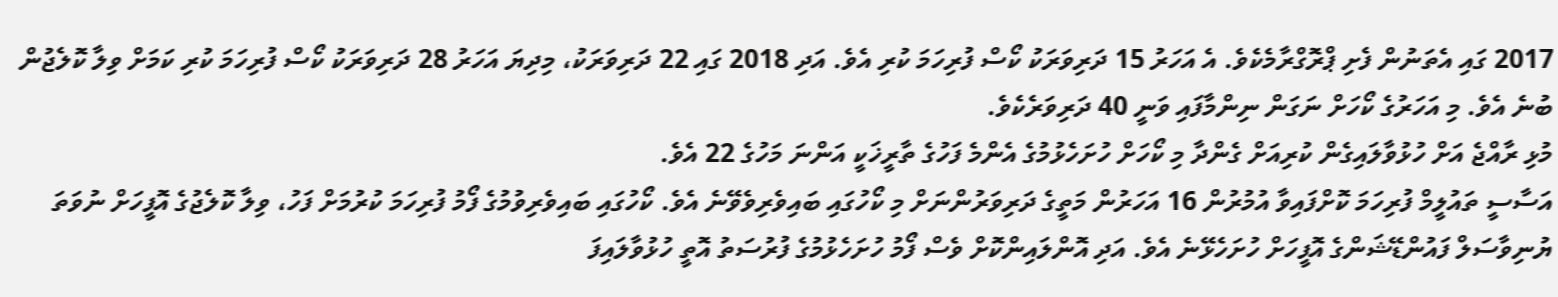2017 ގައި އެތަނުން ފެށި ޕްރޮގްރާމެކެވެ. އެ އަހަރު 15 ދަރިވަރަކު ކޯސް ފުރިހަމަ ކުރި އެވެ. އަދި 2018 ގައި 22 ދަރިވަރަކު، މިދިޔަ އަހަރު 28 ދަރިވަރަކު ކޯސް ފުރިހަމަ ކުރި ކަމަށް ވިލާ ކޮލެޖުން ބުނެ އެވެ. މި އަހަރުގެ ކޯހަށް ނަގަން ނިންމާފައި ވަނީ 40 ދަރިވަރެކެވެ.
މުޅި ރާއްޖެ އަށް ހުޅުވާލައިގެން ކުރިއަށް ގެންދާ މި ކޯހަށް ހުށަހެޅުމުގެ އެންމެ ފަހުގެ ތާރީޚަކީ އަންނަ މަހުގެ 22 އެވެ.
އަސާސީ ތައުލީމް ފުރިހަމަ ކޮށްފައިވާ އުމުރުން 16 އަހަރުން މަތީގެ ދަރިވަރުންނަށް މި ކޯހުގައި ބައިވެރިވެވޭނެ އެވެ. ކޯހުގައި ބައިވެރިވުމުގެ ފޯމު ފުރިހަމަ ކުރުމަށް ފަހު، ވިލާ ކޮލެޖުގެ އޮފީހަށް ނުވަތަ ޔުނިވާސަލް ފައުންޑޭޝަންގެ އޮފީހަށް ހުށަހެޅޭނެ އެވެ. އަދި އޮންލައިންކޮށް ވެސް ފޯމު ހުށަހެޅުމުގެ ފުރުސަތު އޮތީ ހުޅުވާލައިފަ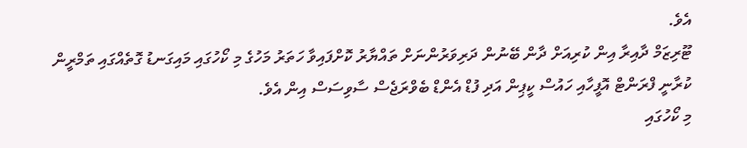އެވެ.
ޓޫރިޒަމް ދާއިރާ އިން ކުރިއަށް ދާން ބޭނުން ދަރިވަރުންނަށް ތައްޔާރު ކޮށްފައިވާ ހަތަރު މަހުގެ މި ކޯހުގައި މައިގަނޑު ގޮތެއްގައި ތަމްރީން ކުރާނީ ފްރަންޓް އޮފީހާއި ހައުސް ކީޕިން އަދި ފުޑް އެންޑް ބެވްރަޖެސް ސާވިސަސް އިން އެވެ.
މި ކޯހުގައި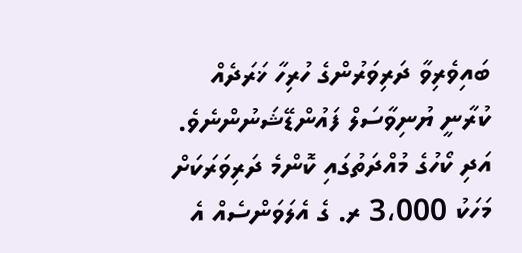ބައިވެރިވާ ދަރިވަރުންގެ ހުރިހާ ޚަރަދެއް ކުރާނީ ޔުނިވާސަލް ފައުންޑޭޝަނުންނެވެ. އަދި ކޯހުގެ މުއްދަތުގައި ކޮންމެ ދަރިވަރަކަށް މަހަކު 3،000 ރ. ގެ އެލަވަންސެއް އެ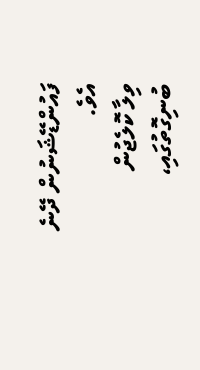ފައުންޑޭޝަނުން ދޭނެ އެވެ.
ވިލާ ކޮލެޖުން ބުނިގޮތުގައި،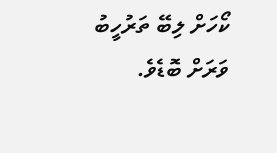ކޯހަށް ލިބޭ ތަރުހީބު ވަރަށް ބޮޑެވެ.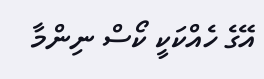އޭގެ ހެއްކަކީ ކޯސް ނިންމާ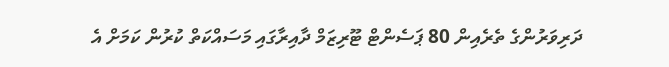ދަރިވަރުންގެ ތެރެއިން 80 ޕަސެންޓް ޓޫރިޒަމް ދާއިރާގައި މަސައްކަތް ކުރުން ކަމަށް އެ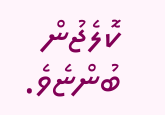ކޮލެޖުން ބުންޏެވެ.